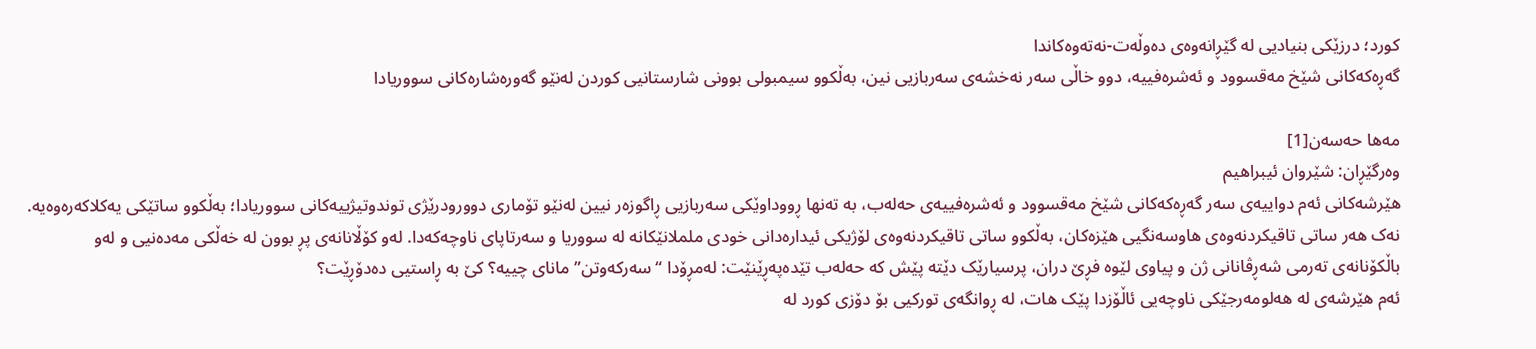کورد؛ درزێکی بنیادیی لە گێڕانەوەی دەوڵەت-نەتەوەکاندا
گەڕەکەکانی شێخ مەقسوود و ئەشرەفییە، دوو خاڵی سەر نەخشەی سەربازیی نین، بەڵکوو سیمبولی بوونی شارستانیی کوردن لەنێو گەورەشارەکانی سووریادا

مەها حەسەن[1]
وەرگێڕان: شێروان ئیبراهیم
هێرشەکانی ئەم دواییەی سەر گەڕەکەکانی شێخ مەقسوود و ئەشرەفییەی حەلەب، بە تەنها ڕووداوێکی سەربازیی ڕاگوزەر نیین لەنێو تۆماری دوورودرێژی توندوتیژییەکانی سووریادا؛ بەڵکوو ساتێکی یەکلاکەرەوەیە. نەک هەر ساتی تاقیکردنەوەی هاوسەنگیی هێزەکان، بەڵکوو ساتی تاقیکردنەوەی لۆژیکی ئیدارەدانی خودی ململانێکانە لە سووریا و سەرتاپای ناوچەکەدا. لەو کۆڵانانەی پڕ بوون لە خەڵکی مەدەنیی و لەو باڵکۆنانەی تەرمی شەڕڤانانی ژن و پیاوی لێوە فڕێ دران، پرسیارێک دێتە پێش کە حەلەب تێدەپەڕێنێت: لەمڕۆدا “سەرکەوتن” مانای چییە؟ کێ بە ڕاستیی دەدۆڕێت؟
ئەم هێرشەی لە هەلومەرجێکی ناوچەیی ئاڵۆزدا پێک هات، لە ڕوانگەی تورکیی بۆ دۆزی کورد لە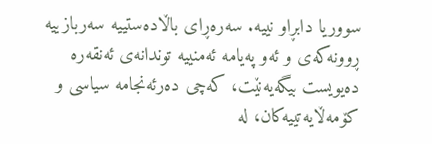سووریا دابڕاو نییە. سەرەڕای باڵادەستییە سەربازییە ڕوونەکەی و ئەو پەیامە ئەمنییە توندانەی ئەنقەرە دەیویست بیگەیەنێت، کەچی دەرئەنجامە سیاسی و کۆمەڵایەتییەکان، لە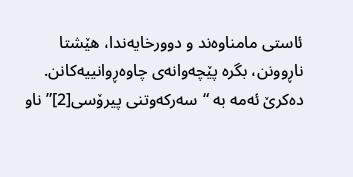ئاستی مامناوەند و دوورخایەندا، هێشتا ناڕوونن، بگرە پێچەوانەی چاوەڕوانییەکانن.
دەکرێ ئەمە بە “سەرکەوتنی پیرۆسی[2]” ناو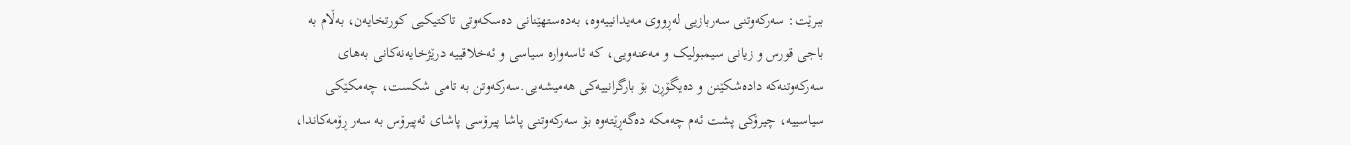ببرێت: سەرکەوتنی سەربازیی لەڕووی مەیدانییەوە، بەدەستهێنانی دەسکەوتی تاکتیکیی کورتخایەن، بەڵام بە باجی قورس و زیانی سیمبولیک و مەعنەویی، کە ئاسەوارە سیاسی و ئەخلاقییە درێژخایەنەکانی بەهای سەرکەوتنەکە دادەشکێنن و دەیگۆڕن بۆ بارگرانییەکی هەمیشەیی.سەرکەوتن بە تامی شکست، چەمکێکی سیاسییە، چیرۆکی پشت ئەم چەمکە دەگەڕێتەوە بۆ سەرکەوتنی پاشا پیرۆسی پاشای ئەپیرۆس بە سەر ڕۆمەکاندا،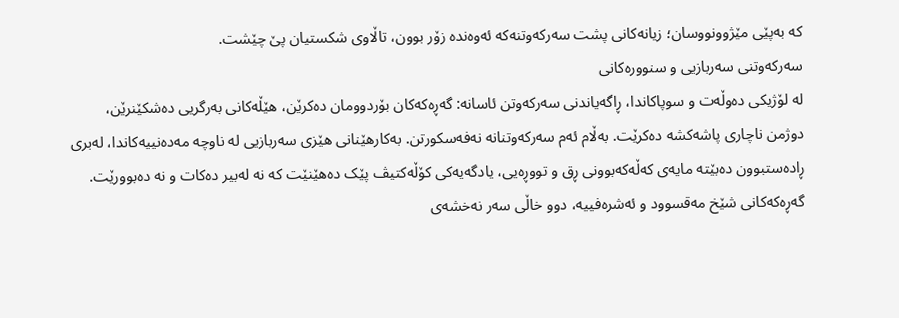کە بەپێی مێژوونووسان؛ زیانەکانی پشت سەرکەوتنەکە ئەوەندە زۆر بوون، تاڵاوی شکستیان پێ چێشت.
سەرکەوتنی سەربازیی و سنوورەکانی
لە لۆژیکی دەوڵەت و سوپاکاندا، ڕاگەیاندنی سەرکەوتن ئاسانە: گەڕەکەکان بۆردوومان دەکرێن، هێڵەکانی بەرگریی دەشکێنرێن، دوژمن ناچاری پاشەکشە دەکرێت. بەڵام ئەم سەرکەوتنانە نەفەسکورتن. بەکارهێنانی هێزی سەربازیی لە ناوچە مەدەنییەکاندا، لەبری ڕادەستبوون دەبێتە مایەی کەڵەکەبوونی ڕق و تووڕەیی، یادگەیەکی کۆڵەکتیڤ پێک دەهێنێت کە نە لەبیر دەکات و نە دەبوورێت.
گەڕەکەکانی شێخ مەقسوود و ئەشرەفییە، دوو خاڵی سەر نەخشەی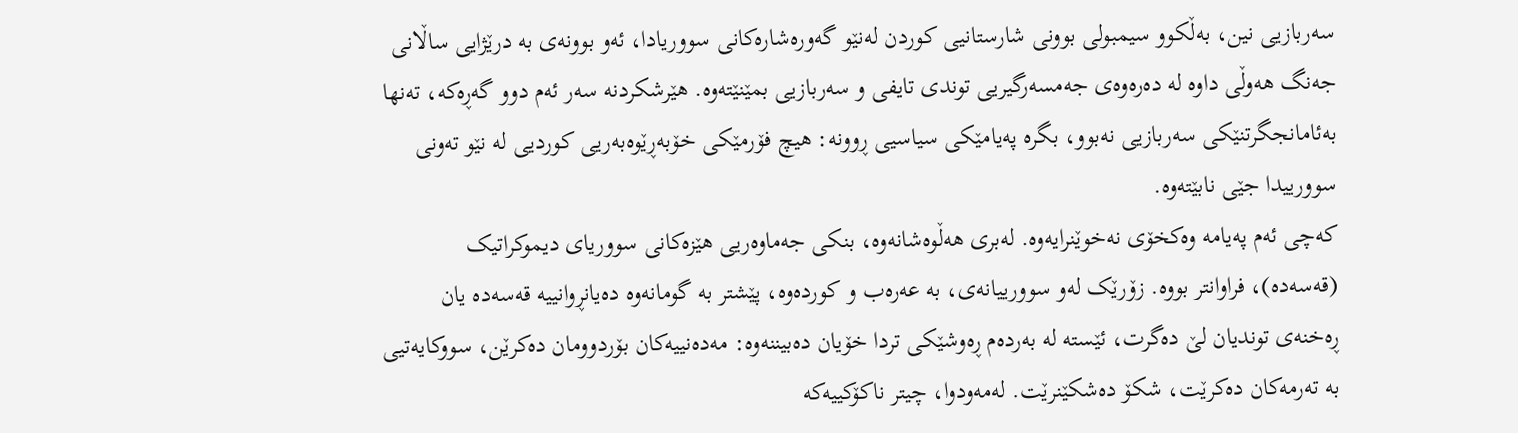سەربازیی نین، بەڵکوو سیمبولی بوونی شارستانیی کوردن لەنێو گەورەشارەکانی سووریادا، ئەو بوونەی بە درێژایی ساڵانی جەنگ هەوڵی داوە لە دەرەوەی جەمسەرگیریی توندی تایفی و سەربازیی بمێنێتەوە. هێرشکردنە سەر ئەم دوو گەڕەکە، تەنها بەئامانجگرتنێکی سەربازیی نەبوو، بگرە پەیامێکی سیاسیی ڕوونە: هیچ فۆرمێکی خۆبەڕێوەبەریی کوردیی لە نێو تەونی سوورییدا جێی نابێتەوە.
کەچی ئەم پەیامە وەکخۆی نەخوێنرایەوە. لەبری هەڵوەشانەوە، بنکی جەماوەریی هێزەکانی سووریای دیموکراتیک (قەسەدە)، فراوانتر بووە. زۆرێک لەو سوورییانەی، بە عەرەب و کوردەوە، پێشتر بە گومانەوە دەیانڕوانییە قەسەدە یان ڕەخنەی توندیان لێ دەگرت، ئێستە لە بەردەم ڕەوشێکی تردا خۆیان دەبیننەوە: مەدەنییەکان بۆردوومان دەکرێن، سووکایەتیی بە تەرمەکان دەکرێت، شکۆ دەشکێنرێت. لەمەودوا، چیتر ناکۆکییەکە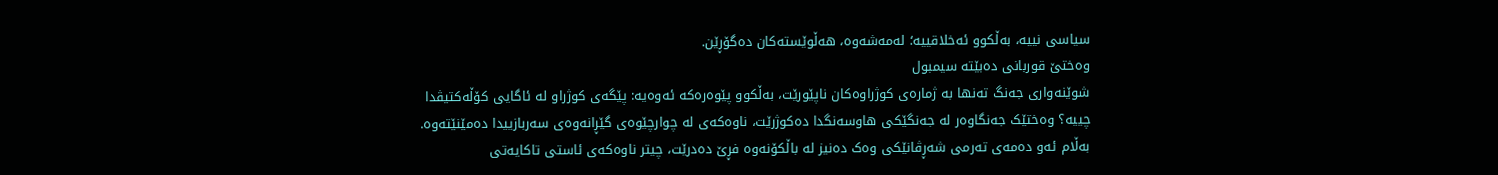سیاسی نییە، بەڵکوو ئەخلاقییە؛ لەمەشەوە، هەڵوێستەکان دەگۆڕێن.
وەختێ قوربانی دەبێتە سیمبول
شوێنەواری جەنگ تەنها بە ژمارەی کوژراوەکان ناپێورێت، بەڵکوو پێوەرەکە ئەوەیە: پێگەی کوژراو لە ئاگایی کۆڵەکتیڤدا چییە؟ وەختێک جەنگاوەر لە جەنگێکی هاوسەنگدا دەکوژرێت، ناوەکەی لە چوارچێوەی گێڕانەوەی سەربازییدا دەمێنێتەوە. بەڵام ئەو دەمەی تەرمی شەڕڤانێکی وەک دەنیز لە باڵکۆنەوە فڕێ دەدرێت، چیتر ناوەکەی ئاستی تاکایەتی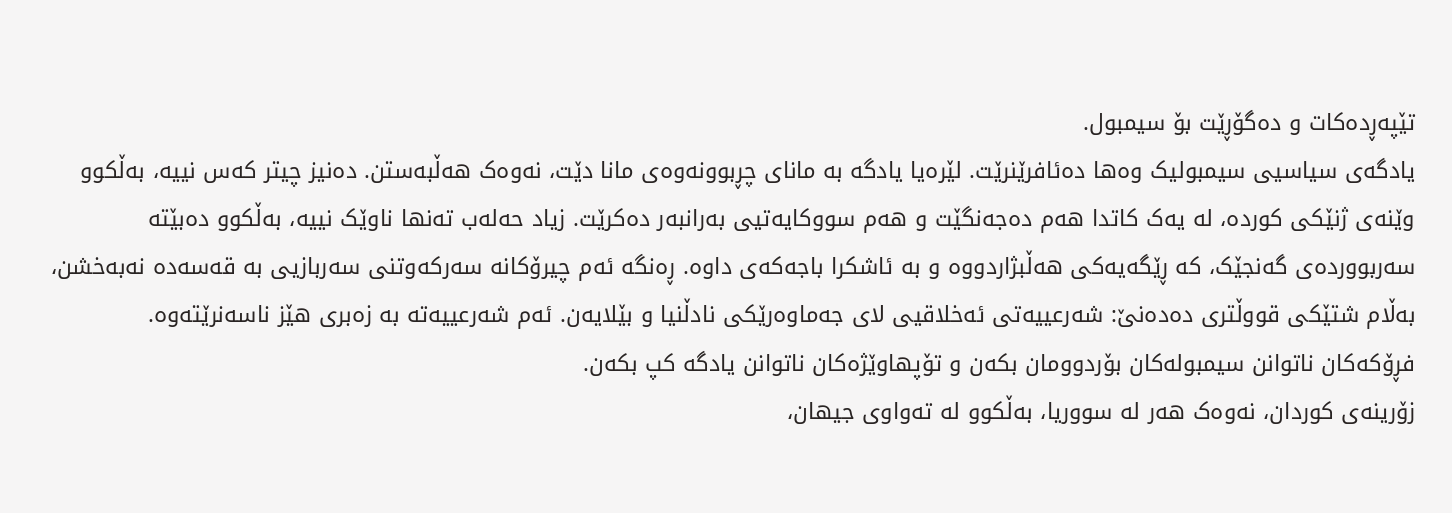تێپەڕدەکات و دەگۆڕێت بۆ سیمبول.
یادگەی سیاسیی سیمبولیک وەها دەئافرێنرێت. لێرەیا یادگە بە مانای چڕبوونەوەی مانا دێت، نەوەک هەڵبەستن. دەنیز چیتر کەس نییە، بەڵکوو وێنەی ژنێکی کوردە، لە یەک کاتدا هەم دەجەنگێت و هەم سووکایەتیی بەرانبەر دەکرێت. زیاد حەلەب تەنها ناوێک نییە، بەڵکوو دەبێتە سەربووردەی گەنجێک، کە ڕێگەیەکی هەڵبژاردووە و بە ئاشکرا باجەکەی داوە. ڕەنگە ئەم چیرۆکانە سەرکەوتنی سەربازیی بە قەسەدە نەبەخشن، بەڵام شتێکی قووڵتری دەدەنێ: شەرعییەتی ئەخلاقیی لای جەماوەرێکی نادڵنیا و بێلایەن. ئەم شەرعییەتە بە زەبری هێز ناسەنرێتەوە. فڕۆکەکان ناتوانن سیمبولەکان بۆردوومان بکەن و تۆپهاوێژەکان ناتوانن یادگە کپ بکەن.
زۆرینەی کوردان، نەوەک هەر لە سووریا، بەڵکوو لە تەواوی جیهان،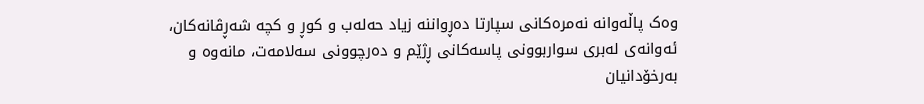وەک پاڵەوانە نەمرەکانی سپارتا دەڕواننە زیاد حەلەب و کوڕ و کچە شەڕڤانەکان، ئەوانەی لەبری سواربوونی پاسەکانی ڕژێم و دەرچوونی سەلامەت، مانەوە و بەرخۆدانیان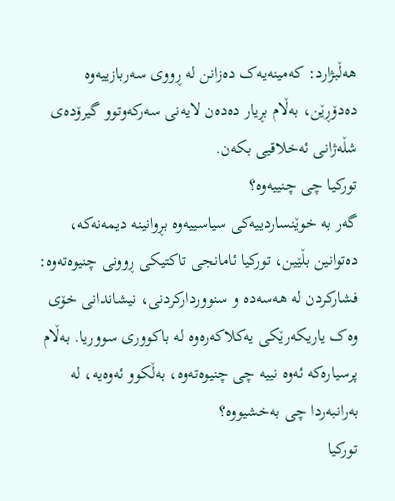هەڵبژارد: کەمینەیەک دەزانن لە ڕووی سەربازییەوە دەدۆڕێن، بەڵام بڕیار دەدەن لایەنی سەرکەوتوو گیرۆدەی شڵەژانی ئەخلاقیی بکەن.
تورکیا چی چنییەوە؟
گەر بە خوێنساردییەکی سیاسییەوە بڕوانینە دیمەنەکە، دەتوانین بڵێین، تورکیا ئامانجی تاکتیکی ڕوونی چنیوەتەوە: فشارکردن لە هەسەدە و سنووردارکردنی، نیشاندانی خۆی وەک یاریکەرێکی یەکلاکەرەوە لە باکووری سووریا. بەڵام پرسیارەکە ئەوە نییە چی چنیوەتەوە، بەڵکوو ئەوەیە، لە بەرانبەردا چی بەخشیووە؟
تورکیا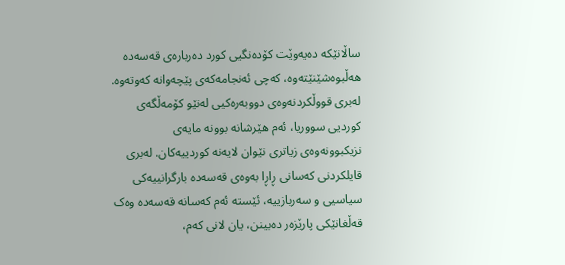ساڵانێکە دەیەوێت کۆدەنگیی کورد دەربارەی قەسەدە هەڵبوەشێنێتەوە، کەچی ئەنجامەکەی پێچەوانە کەوتەوە. لەبری قووڵکردنەوەی دووبەرەکیی لەنێو کۆمەڵگەی کوردیی سووریا، ئەم هێرشانە بوونە مایەی نزیکبوونەوەی زیاتری نێوان لایەنە کوردییەکان. لەبری قایلکردنی کەسانی ڕاڕا بەوەی قەسەدە بارگرانییەکی سیاسیی و سەربازییە، ئێستە ئەم کەسانە قەسەدە وەک قەڵغانێکی پارێزەر دەبینن، یان لانی کەم،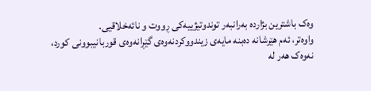وەک باشترین بژاردە بەرانبەر توندوتیژییەکی ڕووت و نائەخلاقیی.
واوەتر، ئەم هێرشانە دەبنە مایەی زیندووکردنەوەی گێڕانەوەی قوربانیبوونی کورد، نەوەک هەر لە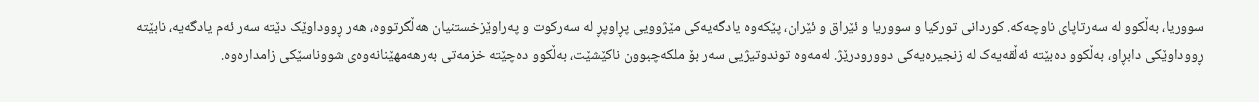سووریا، بەڵکوو لە سەرتاپای ناوچەکە. کوردانی تورکیا و سووریا و ئێراق و ئێران، پێکەوە یادگەیەکی مێژوویی پڕاوپڕ لە سەرکوت و پەراوێزخستنیان هەڵگرتووە، هەر ڕووداوێک دێتە سەر ئەم یادگەیە، نابێتە ڕووداوێکی دابڕاو، بەڵکوو دەبێتە ئەڵقەیەک لە زنجیرەیەکی دوورودرێژ. لەمەوە توندوتیژیی سەر بۆ ملکەچبوون ناکێشێت، بەڵکوو دەچێتە خزمەتی بەرهەمهێنانەوەی شووناسێکی زامدارەوە.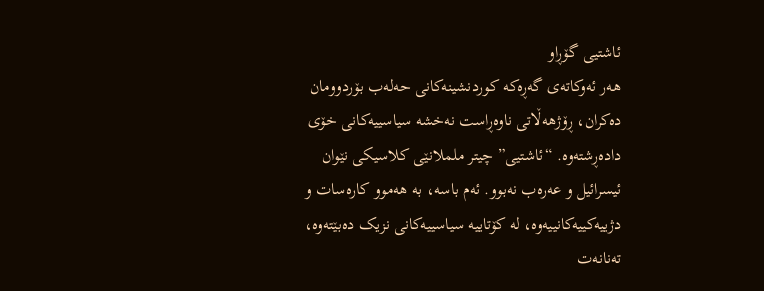ئاشتیی گۆڕاو
هەر ئەوکاتەی گەڕەکە کوردنشینەکانی حەلەب بۆردوومان دەکران، ڕۆژهەڵاتی ناوەڕاست نەخشە سیاسییەکانی خۆی دادەڕشتەوە. “ئاشتیی” چیتر ململانێی کلاسیکی نێوان ئیسرائیل و عەرەب نەبوو. ئەم باسە، بە هەموو کارەسات و دژییەکییەکانییەوە، لە کۆتاییە سیاسییەکانی نزیک دەبێتەوە، تەنانەت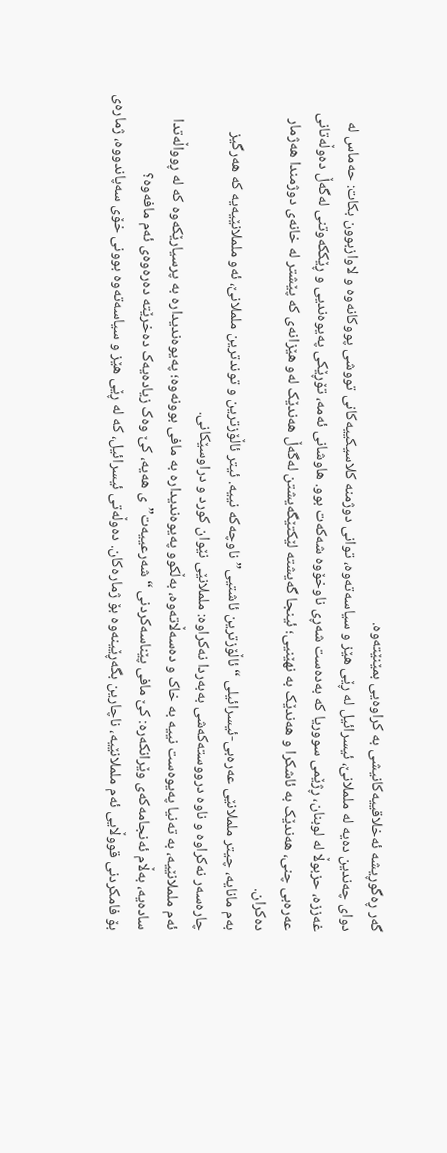گەر ڕەگوڕیشە ئەخلاقییەکانیشی بە کراوەیی بمێنێتەوە.
دوای چەندین دەیە لە ململانێ، ئیسرائیل لە ڕێی هێز و سیاسەتەوە، توانی دوژمنە کلاسیکییەکانی تووشی پووکانەوە و لاوازبوون بکات: حەماس لە غەززە، حزبوڵا لە لوبنان، ڕژێمی سووریا کە بەدەست شەڕی ناوخۆوە شەکەت بوو. هاوشانی ئەمە، تۆڕێکی پەیوەندیی و ڕێککەوتنی لەگەڵ دەوڵەتانی عەرەبی چنی، هەندێک بە ئاشکرا و هەندێک بە نهێنیی؛ ئینجا گەیشتە لێکتێگەیشتن لەگەڵ هەندێک لەو هێزانەی کە پێشتر لە خانەی دوژمندا هەژمار دەکران.
بەم مانایە، چیتر ململانێی عەرەبی-ئیسرائیلی “ئاڵۆزترین ئاشتیی” ناوچەکە نییە. ئیتر ئاڵۆزترین و توندترین ململانێ، ئەو ململانێیەیە کە هەرگیز چارەسەر نەکراوە و ناوە درووستەکەشی بەبەردا نەکراوە: ململانێی نێوان کورد و دراوسێکانی.
ئەم ململانێیە، بە تەنیا پەیوەست نییە بە خاک و دەسەڵاتەوە، بەڵکوو پەیوەندیدارە بە مافی بوونەوە؛ پەیوەندیدارە بە پرسیارێکەوە کە لە ڕوواڵەتدا سادەیە، بەڵام ئەنجامەکەی وێرانکەرە: کێ مافی پێناسەکردنی “شەرعییەت”ی هەیە، کێ وەک زیادەیەک دەخرێتە دەرەوەی ئەم مافەوە؟
بۆ فامکردنی قووڵایی ئەم ململانێیە، ناچارین بگەڕێینەوە بۆ ژمارەکان. دەوڵەتی ئیسرائیل، کە لە ڕێی هێز و سیاسەتەوە بوونی خۆی سەپاندووە، ژمارەی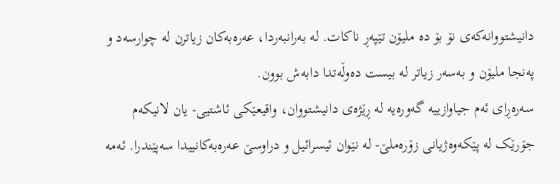دانیشتووانەکەی نۆ بۆ دە ملیۆن تێپەڕ ناکات. لە بەرانبەردا، عەرەبەکان زیاترن لە چوارسەد و پەنجا ملیۆن و بەسەر زیاتر لە بیست دەوڵەتدا دابەش بوون.
سەرەڕای ئەم جیاوازییە گەورەیە لە ڕێژەی دانیشتووان، واقیعێکی ئاشتیی- یان لانیکەم جۆرێک لە پێکەوەژیانی زۆرەملێ- لە نێوان ئیسرائیل و دراوسێ عەرەبەکانییدا سەپێندرا. ئەمە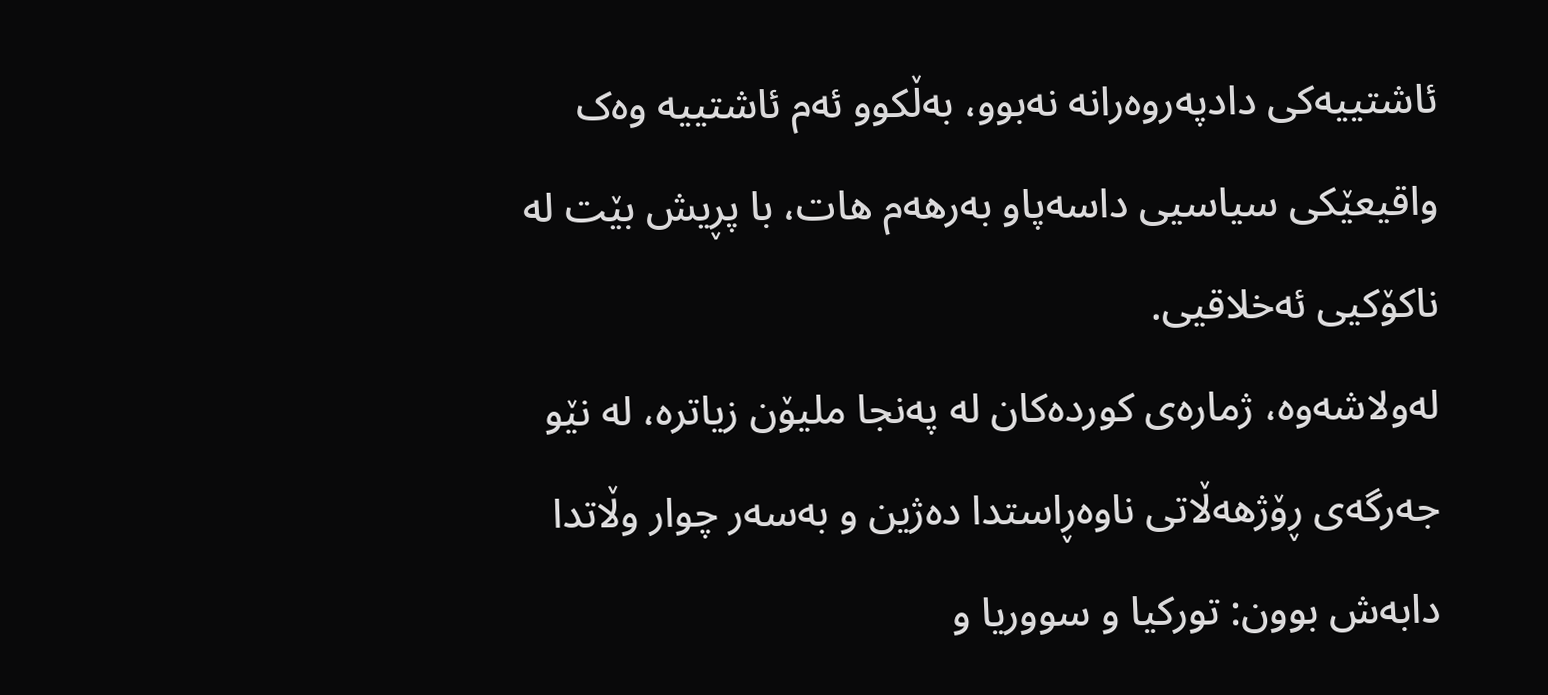ئاشتییەکی دادپەروەرانە نەبوو، بەڵکوو ئەم ئاشتییە وەک واقیعێکی سیاسیی داسەپاو بەرهەم هات، با پڕیش بێت لە ناکۆکیی ئەخلاقیی.
لەولاشەوە، ژمارەی کوردەکان لە پەنجا ملیۆن زیاترە، لە نێو جەرگەی ڕۆژهەڵاتی ناوەڕاستدا دەژین و بەسەر چوار وڵاتدا دابەش بوون: تورکیا و سووریا و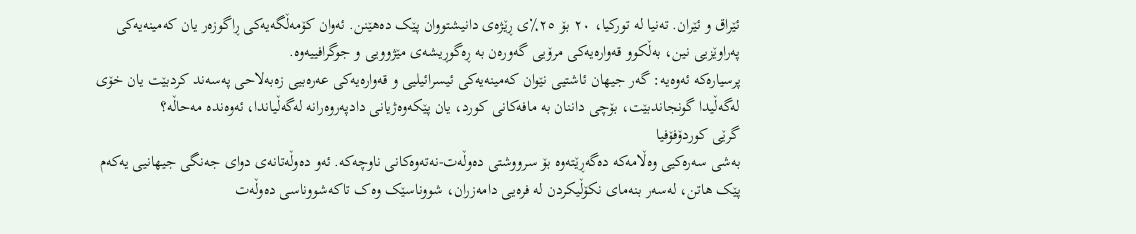ئێراق و ئێران. تەنیا لە تورکیا، ٢٠ بۆ ٢٥٪ی ڕێژەی دانیشتووان پێک دەهێنن. ئەوان کۆمەڵگەیەکی ڕاگوزەر یان کەمینەیەکی پەراوێزیی نین، بەڵکوو قەوارەیەکی مرۆیی گەورەن بە ڕەگوڕیشەی مێژوویی و جوگرافییەوە.
پرسیارەکە ئەوەیە: گەر جیهان ئاشتیی نێوان کەمینەیەکی ئیسرائیلیی و قەوارەیەکی عەرەبیی زەبەلاحی پەسەند کردبێت یان خۆی لەگەڵیدا گونجاندبێت، بۆچی داننان بە مافەکانی کورد، یان پێکەوەژیانی دادپەروەرانە لەگەڵیاندا، ئەوەندە مەحاڵە؟
گرێی کوردۆفۆفیا
بەشی سەرەکیی وەڵامەکە دەگەڕێتەوە بۆ سرووشتی دەوڵەت-نەتەوەکانی ناوچەکە. ئەو دەوڵەتانەی دوای جەنگی جیهانیی یەکەم پێک هاتن، لەسەر بنەمای نکۆڵیکردن لە فرەیی دامەزران، شووناسێک وەک تاکەشووناسی دەوڵەت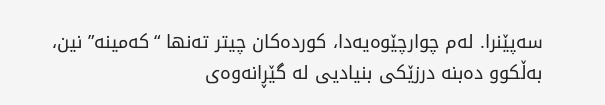سەپێنرا. لەم چوارچێوەیەدا، کوردەکان چیتر تەنها “کەمینە” نین، بەڵکوو دەبنە درزێکی بنیادیی لە گێڕانەوەی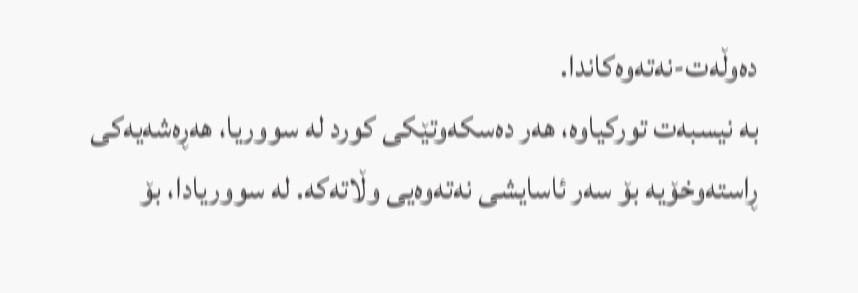دەوڵەت-نەتەوەکاندا.
بە نیسبەت تورکیاوە، هەر دەسکەوتێکی کورد لە سووریا، هەڕەشەیەکی ڕاستەوخۆیە بۆ سەر ئاسایشی نەتەوەیی وڵاتەکە. لە سووریادا، بۆ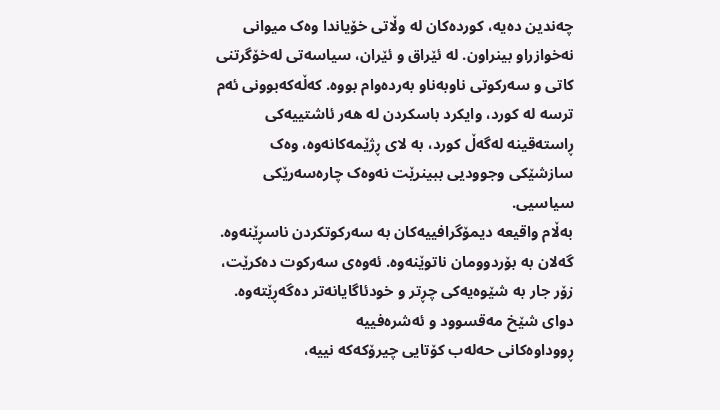چەندین دەیە، کوردەکان لە وڵاتی خۆیاندا وەک میوانی نەخوازراو بینراون. لە ئێراق و ئێران، سیاسەتی لەخۆگرتنی کاتی و سەرکوتی ناوبەناو بەردەوام بووە. کەڵەکەبوونی ئەم ترسە لە کورد، وایکرد باسکردن لە هەر ئاشتییەکی ڕاستەقینە لەگەڵ کورد، بە لای ڕژێمەکانەوە، وەک سازشێکی وجوودیی ببینرێت نەوەک چارەسەرێکی سیاسیی.
بەڵام واقیعە دیمۆگرافییەکان بە سەرکوتکردن ناسڕێنەوە. گەلان بە بۆردوومان ناتوێنەوە. ئەوەی سەرکوت دەکرێت، زۆر جار بە شێوەیەکی چڕتر و خودئاگایانەتر دەگەڕێتەوە.
دوای شێخ مەقسوود و ئەشرەفییە
ڕووداوەکانی حەلەب کۆتایی چیرۆکەکە نییە،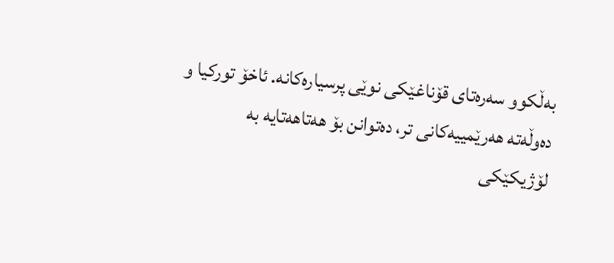بەڵکوو سەرەتای قۆناغێکی نوێی پرسیارەکانە. ئاخۆ تورکیا و دەوڵەتە هەرێمییەکانی تر، دەتوانن بۆ هەتاهەتایە بە لۆژیکێکی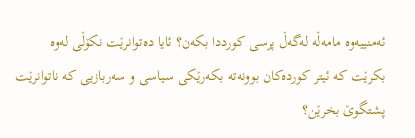ئەمنییەوە مامەڵە لەگەڵ پرسی کورددا بکەن؟ ئایا دەتوانرێت نکۆڵی لەوە بکرێت کە ئیتر کوردەکان بوونەتە بکەرێکی سیاسی و سەربازیی کە ناتوانرێت پشتگوێ بخرێن؟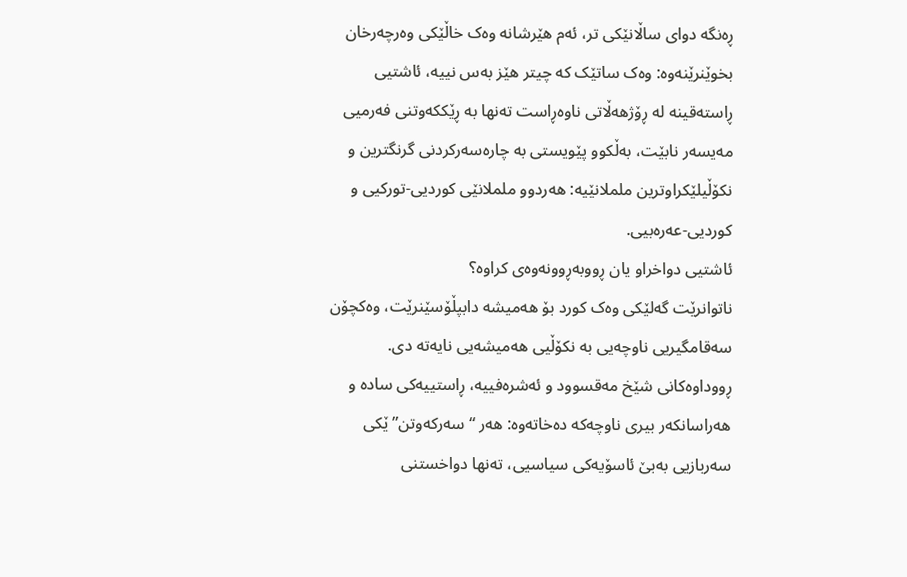ڕەنگە دوای ساڵانێکی تر، ئەم هێرشانە وەک خاڵێکی وەرچەرخان بخوێنرێنەوە: وەک ساتێک کە چیتر هێز بەس نییە، ئاشتیی ڕاستەقینە لە ڕۆژهەڵاتی ناوەڕاست تەنها بە ڕێککەوتنی فەرمیی مەیسەر نابێت، بەڵکوو پێویستی بە چارەسەرکردنی گرنگترین و نکۆڵیلێکراوترین ململانێیە: هەردوو ململانێی کوردیی-تورکیی و کوردیی-عەرەبیی.
ئاشتیی دواخراو یان ڕووبەڕوونەوەی کراوە؟
ناتوانرێت گەلێکی وەک کورد بۆ هەمیشە دابپڵۆسێنرێت، وەکچۆن سەقامگیریی ناوچەیی بە نکۆڵیی هەمیشەیی نایەتە دی. ڕووداوەکانی شێخ مەقسوود و ئەشرەفییە، ڕاستییەکی سادە و هەراسانکەر بیری ناوچەکە دەخاتەوە: هەر “سەرکەوتن”ێکی سەربازیی بەبێ ئاسۆیەکی سیاسیی، تەنها دواخستنی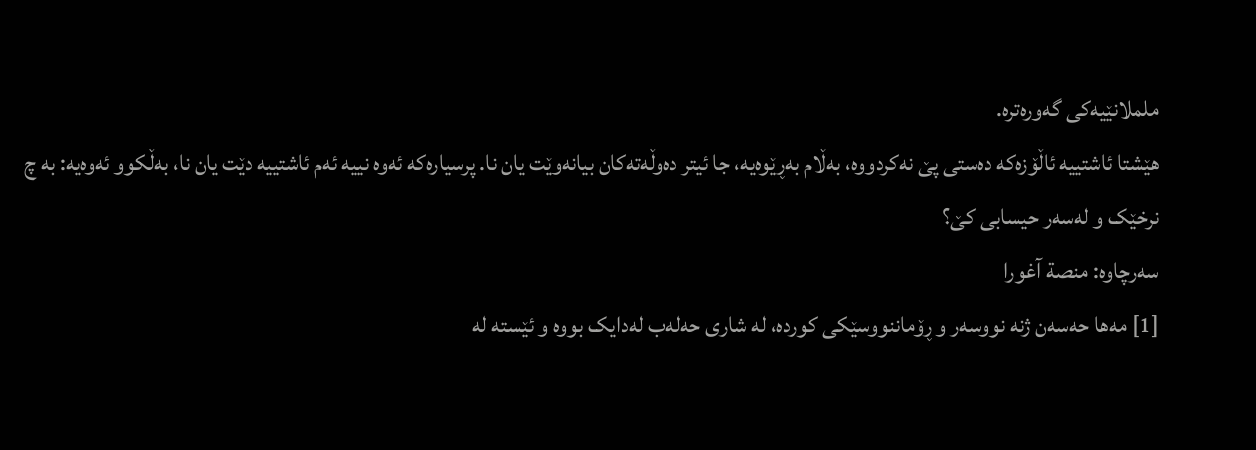ململانێیەکی گەورەترە.
هێشتا ئاشتییە ئاڵۆزەکە دەستی پێ نەکردووە، بەڵام بەڕێوەیە، جا ئیتر دەوڵەتەکان بیانەوێت یان نا. پرسیارەکە ئەوە نییە ئەم ئاشتییە دێت یان نا، بەڵکوو ئەوەیە: بە چ نرخێک و لەسەر حیسابی کێ؟
سەرچاوە: منصة آغورا
[1] مەها حەسەن ژنە نووسەر و ڕۆماننووسێکی کوردە، لە شاری حەلەب لەدایک بووە و ئێستە لە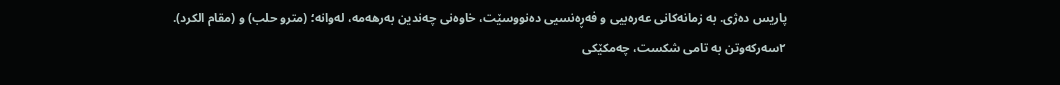پاریس دەژی. بە زمانەکانی عەرەبیی و فەڕەنسیی دەنووسێت، خاوەنی چەندین بەرهەمە، لەوانە؛ (مترو حلب) و (مقام الکرد).
٢سەرکەوتن بە تامی شکست، چەمکێکی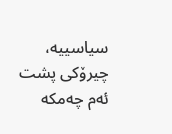سیاسییە، چیرۆکی پشت ئەم چەمکە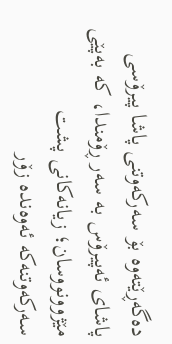دەگەڕێتەوە بۆ سەرکەوتنی پاشا پیرۆسی پاشای ئەپیرۆس بە سەر ڕۆمندا، کە بەپێی مێژوونووسان؛ زیانەکانی پشت سەرکەوتنەکە ئەوەندە زۆر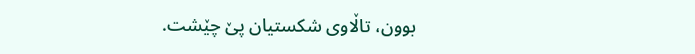بوون، تاڵاوی شکستیان پێ چێشت.